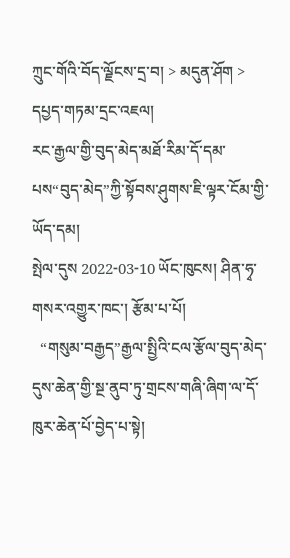ཀྲུང་གོའི་བོད་ལྗོངས་དྲ་བ། > མདུན་ཤོག > དཔྱད་གཏམ་དྲང་འཇལ།
རང་རྒྱལ་གྱི་བུད་མེད་མཐོ་རིམ་དོ་དམ་པས“བུད་མེད”ཀྱི་སྟོབས་ཤུགས་ཇི་ལྟར་ངོམ་གྱི་ཡོད་དམ།
སྤེལ་དུས 2022-03-10 ཡོང་ཁུངས། ཤིན་ཧྭ་གསར་འགྱུར་ཁང་། རྩོམ་པ་པོ།
  “གསུམ་བརྒྱད”རྒྱལ་སྤྱིའི་ངལ་རྩོལ་བུད་མེད་དུས་ཆེན་གྱི་སྔ་ནུབ་ཏུ་གྲངས་གཞི་ཞིག་ལ་དོ་ཁུར་ཆེན་པོ་བྱེད་པ་སྟེ།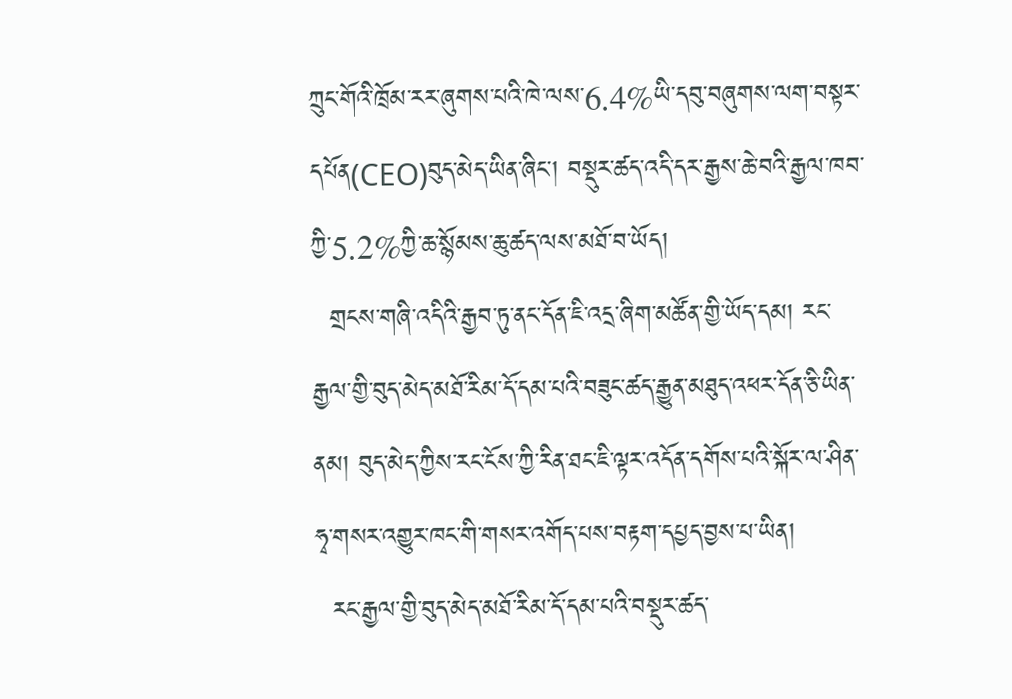ཀྲུང་གོའི་ཁྲོམ་རར་ཞུགས་པའི་ཁེ་ལས་6.4%ཡི་དབུ་བཞུགས་ལག་བསྟར་དཔོན(CEO)བུད་མེད་ཡིན་ཞིང་། བསྡུར་ཚད་འདི་དར་རྒྱས་ཆེ་བའི་རྒྱལ་ཁབ་ཀྱི་5.2%ཀྱི་ཆ་སྙོམས་ཆུ་ཚད་ལས་མཐོ་བ་ཡོད།
  གྲངས་གཞི་འདིའི་རྒྱབ་ཏུ་ནང་དོན་ཇི་འདྲ་ཞིག་མཚོན་གྱི་ཡོད་དམ། རང་རྒྱལ་གྱི་བུད་མེད་མཐོ་རིམ་དོ་དམ་པའི་བཟུང་ཚད་རྒྱུན་མཐུད་འཕར་དོན་ཅི་ཡིན་ནམ། བུད་མེད་ཀྱིས་རང་ངོས་ཀྱི་རིན་ཐང་ཇི་ལྟར་འདོན་དགོས་པའི་སྐོར་ལ་ཤིན་ཧྭ་གསར་འགྱུར་ཁང་གི་གསར་འགོད་པས་བརྟག་དཔྱད་བྱས་པ་ཡིན།
  རང་རྒྱལ་གྱི་བུད་མེད་མཐོ་རིམ་དོ་དམ་པའི་བསྡུར་ཚད་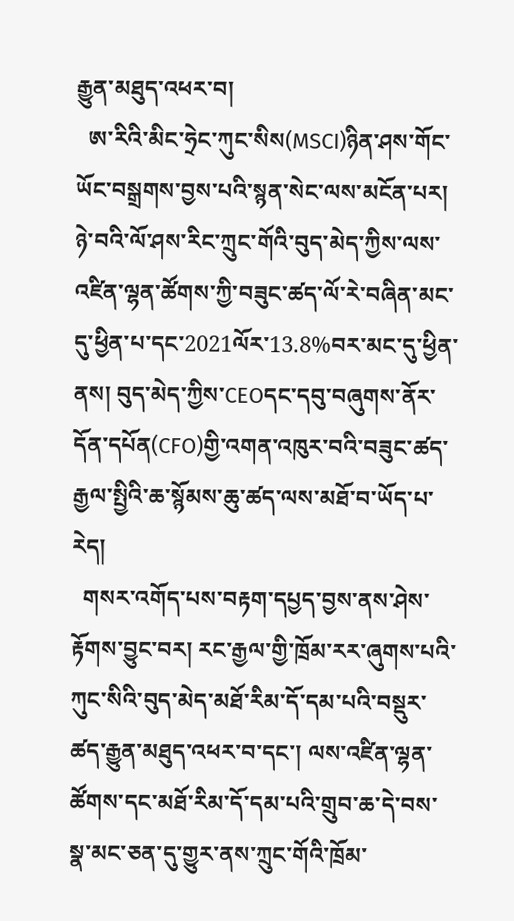རྒྱུན་མཐུད་འཕར་བ།
  ཨ་རིའི་མིང་ཧྲེང་ཀུང་སིས(MSCI)ཉིན་ཤས་གོང་ཡོང་བསྒྲགས་བྱས་པའི་སྙན་སེང་ལས་མངོན་པར། ཉེ་བའི་ལོ་ཤས་རིང་ཀྲུང་གོའི་བུད་མེད་ཀྱིས་ལས་འཛིན་ལྷན་ཚོགས་ཀྱི་བཟུང་ཚད་ལོ་རེ་བཞིན་མང་དུ་ཕྱིན་པ་དང་2021ལོར་13.8%བར་མང་དུ་ཕྱིན་ནས། བུད་མེད་ཀྱིས་CEOདང་དབུ་བཞུགས་ནོར་དོན་དཔོན(CFO)གྱི་འགན་འཁུར་བའི་བཟུང་ཚད་རྒྱལ་སྤྱིའི་ཆ་སྙོམས་ཆུ་ཚད་ལས་མཐོ་བ་ཡོད་པ་རེད།
  གསར་འགོད་པས་བརྟག་དཔྱད་བྱས་ནས་ཤེས་རྟོགས་བྱུང་བར། རང་རྒྱལ་གྱི་ཁྲོམ་རར་ཞུགས་པའི་ཀུང་སིའི་བུད་མེད་མཐོ་རིམ་དོ་དམ་པའི་བསྡུར་ཚད་རྒྱུན་མཐུད་འཕར་བ་དང་། ལས་འཛིན་ལྷན་ཚོགས་དང་མཐོ་རིམ་དོ་དམ་པའི་གྲུབ་ཆ་དེ་བས་སྣ་མང་ཅན་དུ་གྱུར་ནས་ཀྲུང་གོའི་ཁྲོམ་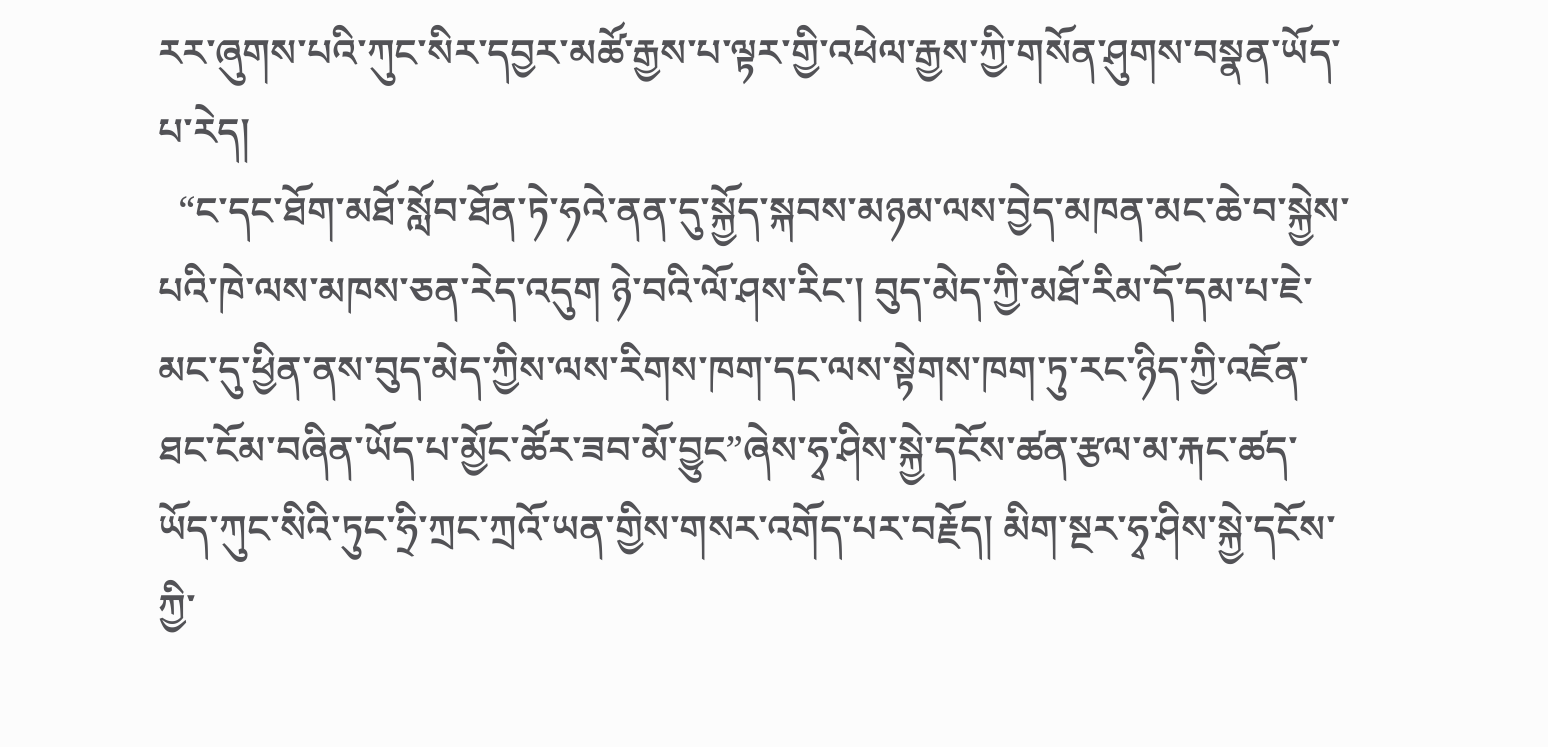རར་ཞུགས་པའི་ཀུང་སིར་དབྱར་མཚོ་རྒྱས་པ་ལྟར་གྱི་འཕེལ་རྒྱས་ཀྱི་གསོན་ཤུགས་བསྣན་ཡོད་པ་རེད།
  “ང་དང་ཐོག་མཐོ་སློབ་ཐོན་ཏེ་ཧའེ་ནན་དུ་སྐྱོད་སྐབས་མཉམ་ལས་བྱེད་མཁན་མང་ཆེ་བ་སྐྱེས་པའི་ཁེ་ལས་མཁས་ཅན་རེད་འདུག ཉེ་བའི་ལོ་ཤས་རིང་། བུད་མེད་ཀྱི་མཐོ་རིམ་དོ་དམ་པ་ཇེ་མང་དུ་ཕྱིན་ནས་བུད་མེད་ཀྱིས་ལས་རིགས་ཁག་དང་ལས་སྟེགས་ཁག་ཏུ་རང་ཉིད་ཀྱི་འཇོན་ཐང་ངོམ་བཞིན་ཡོད་པ་མྱོང་ཚོར་ཟབ་མོ་བྱུང”ཞེས་ཧྭ་ཤིས་སྐྱེ་དངོས་ཚན་རྩལ་མ་རྐང་ཚད་ཡོད་ཀུང་སིའི་ཏུང་ཧྲི་ཀྲང་ཀྲའོ་ཡན་གྱིས་གསར་འགོད་པར་བརྗོད། མིག་སྔར་ཧྭ་ཤིས་སྐྱེ་དངོས་ཀྱི་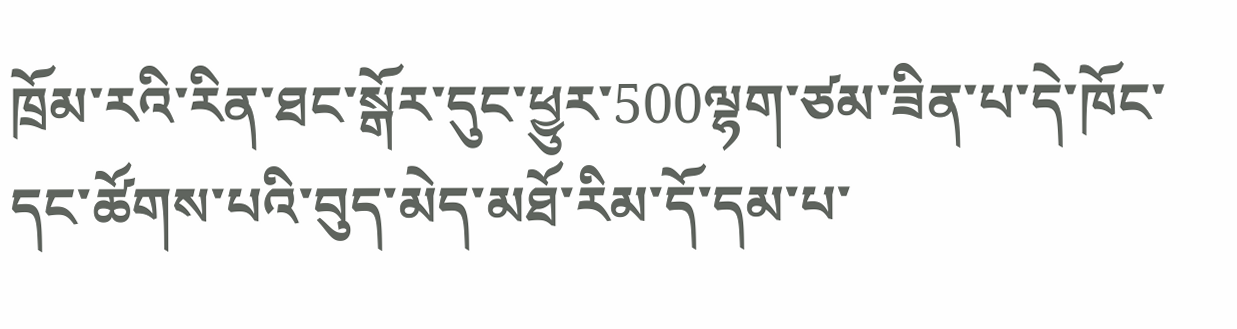ཁྲོམ་རའི་རིན་ཐང་སྒོར་དུང་ཕྱུར་500ལྷག་ཙམ་ཟིན་པ་དེ་ཁོང་དང་ཚོགས་པའི་བུད་མེད་མཐོ་རིམ་དོ་དམ་པ་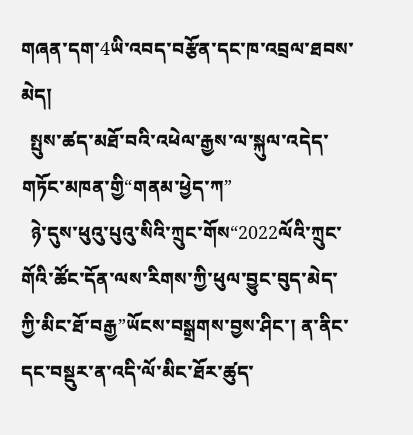གཞན་དག་4ཡི་འབད་བརྩོན་དང་ཁ་འབྲལ་ཐབས་མེད།
  སྤུས་ཚད་མཐོ་བའི་འཕེལ་རྒྱས་ལ་སྐུལ་འདེད་གཏོང་མཁན་གྱི“གནམ་ཕྱེད་ཀ”
  ཉེ་དུས་ཕུའུ་པུའུ་སིའི་ཀྲུང་གོས“2022ལོའི་ཀྲུང་གོའི་ཚོང་དོན་ལས་རིགས་ཀྱི་ཕུལ་བྱུང་བུད་མེད་ཀྱི་མིང་ཐོ་བརྒྱ”ཡོངས་བསྒྲགས་བྱས་ཤིང་། ན་ནིང་དང་བསྡུར་ན་འདི་ལོ་མིང་ཐོར་ཚུད་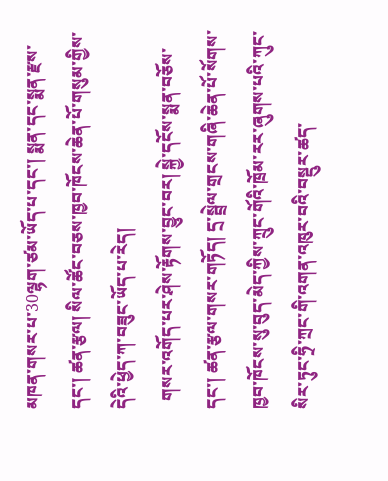མཁན་གསར་པ་30ལྷག་ཙམ་ཡོད་པ་དང་། སྨན་དང་སྨན་རྫས་དང་། ཚན་རྩལ། སིལ་ཚོང་བཅས་ཁྱབ་ཁོངས་ཆེན་པོ་གསུམ་གྱིས་དེའི་ཕྱེད་ཀ་བཟུང་ཡོད་པ་རེད།
  གསར་འགོད་པར་ཤེས་རྟོགས་བྱུང་བར། སྐྱེ་དངོས་སྨན་བཅོས་དང་། ཚན་རྩལ་གསར་གཏོད། དྲ་སྦྲེལ་གྲངས་གཞི་ཆེན་པོ་སོགས་ཁྱབ་ཁོངས་སུ་བུད་མེད་ཀྱིས་ཀྲུང་གོའི་ཁྲོམ་རར་ཞུགས་པའི་ཀུང་སིར་ཏུང་ཧྲི་ཀྲང་གི་འགན་འཁུར་བའི་བསྡུར་ཚད་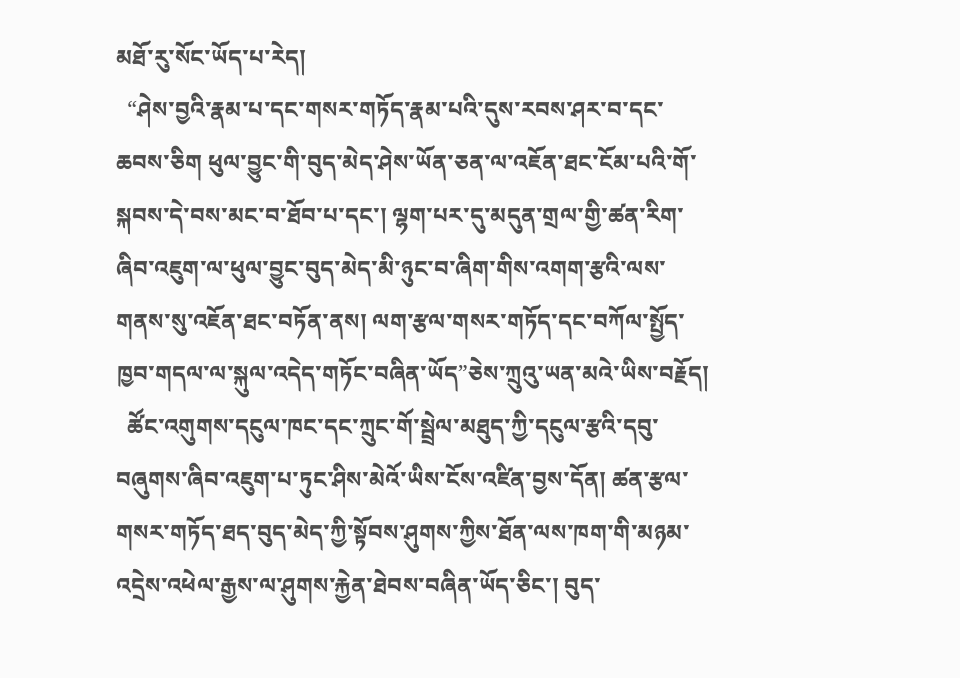མཐོ་རུ་སོང་ཡོད་པ་རེད།
  “ཤེས་བྱའི་རྣམ་པ་དང་གསར་གཏོད་རྣམ་པའི་དུས་རབས་ཤར་བ་དང་ཆབས་ཅིག ཕུལ་བྱུང་གི་བུད་མེད་ཤེས་ཡོན་ཅན་ལ་འཇོན་ཐང་ངོམ་པའི་གོ་སྐབས་དེ་བས་མང་བ་ཐོབ་པ་དང་། ལྷག་པར་དུ་མདུན་གྲལ་གྱི་ཚན་རིག་ཞིབ་འཇུག་ལ་ཕུལ་བྱུང་བུད་མེད་མི་ཉུང་བ་ཞིག་གིས་འགག་རྩའི་ལས་གནས་སུ་འཇོན་ཐང་བཏོན་ནས། ལག་རྩལ་གསར་གཏོད་དང་བཀོལ་སྤྱོད་ཁྱབ་གདལ་ལ་སྐུལ་འདེད་གཏོང་བཞིན་ཡོད”ཅེས་ཀྲུའུ་ཡན་མའེ་ཡིས་བརྗོད།
  ཚོང་འགུགས་དངུལ་ཁང་དང་ཀྲུང་གོ་སྦྲེལ་མཐུད་ཀྱི་དངུལ་རྩའི་དབུ་བཞུགས་ཞིབ་འཇུག་པ་ཏུང་ཤིས་མེའོ་ཡིས་ངོས་འཛིན་བྱས་དོན། ཚན་རྩལ་གསར་གཏོད་ཐད་བུད་མེད་ཀྱི་སྟོབས་ཤུགས་ཀྱིས་ཐོན་ལས་ཁག་གི་མཉམ་འདྲེས་འཕེལ་རྒྱས་ལ་ཤུགས་རྐྱེན་ཐེབས་བཞིན་ཡོད་ཅིང་། བུད་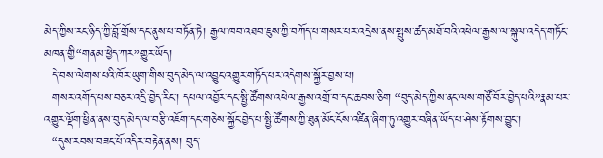མེད་ཀྱིས་རང་ཉིད་ཀྱི་བློ་གྲོས་དང་ནུས་པ་བཏོན་ཏེ། རྒྱལ་ཁབ་འཐབ་ཇུས་ཀྱི་བཀོད་པ་གསར་པར་འདྲེས་ནས་སྤུས་ཚད་མཐོ་བའི་འཕེལ་རྒྱས་ལ་སྐུལ་འདེད་གཏོང་མཁན་གྱི“གནམ་ཕྱེད་ཀར”གྱུར་ཡོད།
  དེ་བས་ལེགས་པའི་ཁོར་ཡུག་གིས་བུད་མེད་ལ་འབྱུང་འགྱུར་གཏོད་པར་འདེགས་སྐྱོར་བྱས་པ།
  གསར་འགོད་པས་བཅར་འདྲི་བྱེད་རིང་། དཔལ་འབྱོར་དང་སྤྱི་ཚོགས་འཕེལ་རྒྱས་འགྲོ་བ་དང་ཆབས་ཅིག “བུད་མེད་ཀྱིས་ནང་ལས་གཙོ་བོར་བྱེད་པའི”རྣམ་པར་འགྱུར་ལྡོག་ཕྱིན་ནས་བུད་མེད་ལ་བརྩི་འཇོག་དང་གཅེས་སྐྱོང་བྱེད་པ་སྤྱི་ཚོགས་ཀྱི་ཐུན་མོང་ངོས་འཛིན་ཞིག་ཏུ་འགྱུར་བཞིན་ཡོད་པ་ཤེས་རྟོགས་བྱུང་།
  “དུས་རབས་བཟང་པོ་འདིར་བརྟེན་ནས། བུད་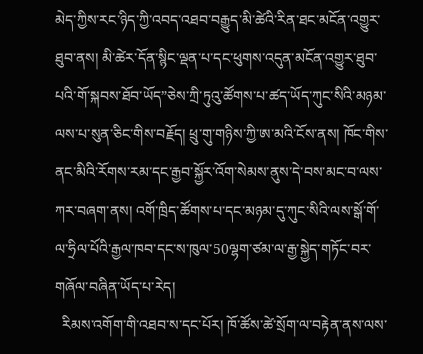མེད་ཀྱིས་རང་ཉིད་ཀྱི་འབད་འཐབ་བརྒྱུད་མི་ཚེའི་རིན་ཐང་མངོན་འགྱུར་ཐུབ་ནས། མི་ཚེར་དོན་སྙིང་ལྡན་པ་དང་ཕུགས་འདུན་མངོན་འགྱུར་ཐུབ་པའི་གོ་སྐབས་ཐོབ་ཡོད”ཅེས་ཀྲི་ཏུའུ་ཚོགས་པ་ཚད་ཡོད་ཀུང་སིའི་མཉམ་ལས་པ་སུན་ཅིང་གིས་བརྗོད། ཕྲུ་གུ་གཉིས་ཀྱི་ཨ་མའི་ངོས་ནས། ཁོང་གིས་ནང་མིའི་རོགས་རམ་དང་རྒྱབ་སྐྱོར་འོག་སེམས་ནུས་དེ་བས་མང་བ་ལས་ཀར་བཞག་ནས། འགོ་ཁྲིད་ཚོགས་པ་དང་མཉམ་དུ་ཀུང་སིའི་ལས་སྒོ་གོ་ལ་ཧྲིལ་པོའི་རྒྱལ་ཁབ་དང་ས་ཁུལ་50ལྷག་ཙམ་ལ་རྒྱ་སྐྱེད་གཏོང་བར་གཞོལ་བཞིན་ཡོད་པ་རེད།
  རིམས་འགོག་གི་འཐབ་ས་དང་པོར། ཁོ་ཚོས་ཚེ་སྲོག་ལ་བརྟེན་ནས་ལས་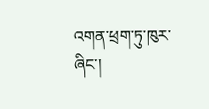འགན་ཕྲག་ཏུ་ཁུར་ཞིང་།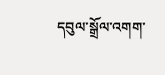དབུལ་སྒྲོལ་འགག་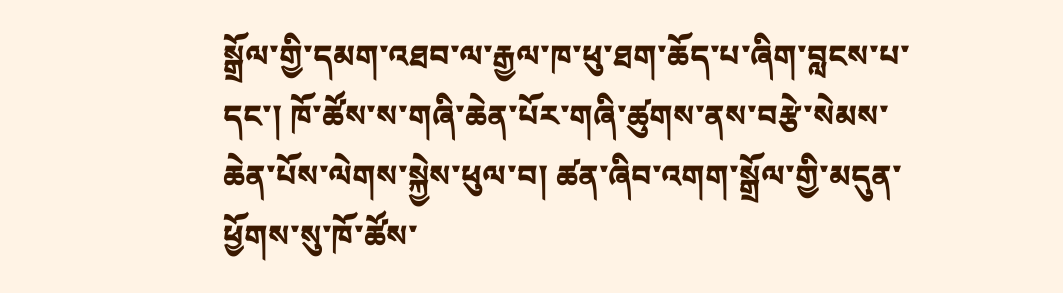སྒྲོལ་གྱི་དམག་འཐབ་ལ་རྒྱལ་ཁ་ཕུ་ཐག་ཆོད་པ་ཞིག་བླངས་པ་དང་། ཁོ་ཚོས་ས་གཞི་ཆེན་པོར་གཞི་ཚུགས་ནས་བརྩེ་སེམས་ཆེན་པོས་ལེགས་སྐྱེས་ཕུལ་བ། ཚན་ཞིབ་འགག་སྒྲོལ་གྱི་མདུན་ཕྱོགས་སུ་ཁོ་ཚོས་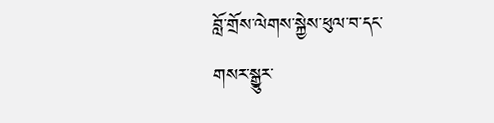བློ་གྲོས་ལེགས་སྐྱེས་ཕུལ་བ་དང་གསར་སྒྱུར་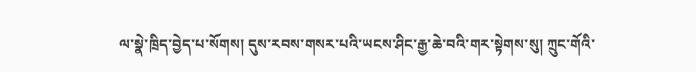ལ་སྣེ་ཁྲིད་བྱེད་པ་སོགས། དུས་རབས་གསར་པའི་ཡངས་ཤིང་རྒྱ་ཆེ་བའི་གར་སྟེགས་སུ། ཀྲུང་གོའི་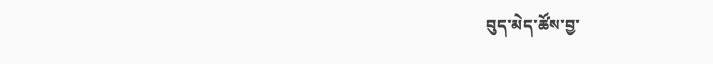བུད་མེད་ཚོས་བྱ་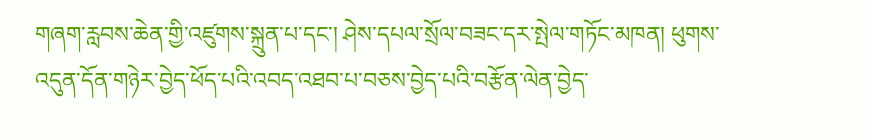གཞག་རླབས་ཆེན་གྱི་འཛུགས་སྐྲུན་པ་དང་། ཤེས་དཔལ་སྲོལ་བཟང་དར་སྤེལ་གཏོང་མཁན། ཕུགས་འདུན་དོན་གཉེར་བྱེད་ཕོད་པའི་འབད་འཐབ་པ་བཅས་བྱེད་པའི་བརྩོན་ལེན་བྱེད་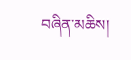བཞིན་མཆིས།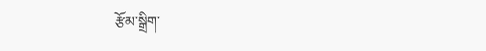རྩོམ་སྒྲིག་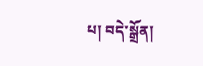པ། བདེ་སྒྲོན།